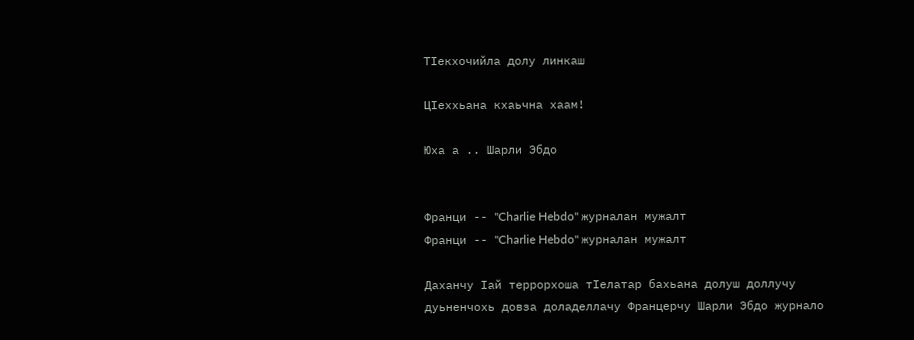ТIекхочийла долу линкаш

ЦIеххьана кхаьчна хаам!

Юха а .. Шарли Эбдо


Франци -- "Charlie Hebdo" журналан мужалт
Франци -- "Charlie Hebdo" журналан мужалт

Даханчу Iай террорхоша тIелатар бахьана долуш доллучу дуьненчохь довза доладеллачу Францерчу Шарли Эбдо журнало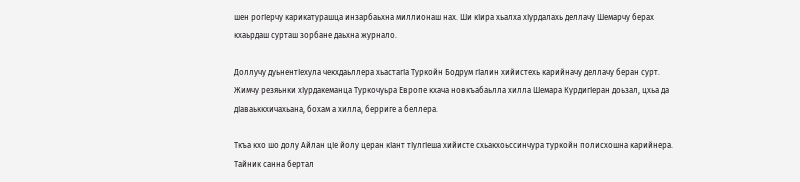шен рогIерчу карикатурашца инзарбаьхна миллионаш нах. Ши кIира хьалха хIурдалахь деллачу Шемарчу берах кхаьрдаш сурташ зорбане даьхна журнало.

Доллучу дуьнентIехула чекхдаьллера хьастагIа Туркойн Бодрум гIалин хийистехь карийначу деллачу беран сурт. Жимчу резяьнки хIурдакеманца Туркочуьра Европе кхача новкъабаьлла хилла Шемара КурдигIеран доьзал, цхьа да дIаваьккхичахьана, бохам а хилла, берриге а беллера.

Ткъа кхо шо долу Айлан цIе йолу церан кIант тIулгIеша хийисте схьакхоьссинчура туркойн полисхошна карийнера. Тайник санна бертал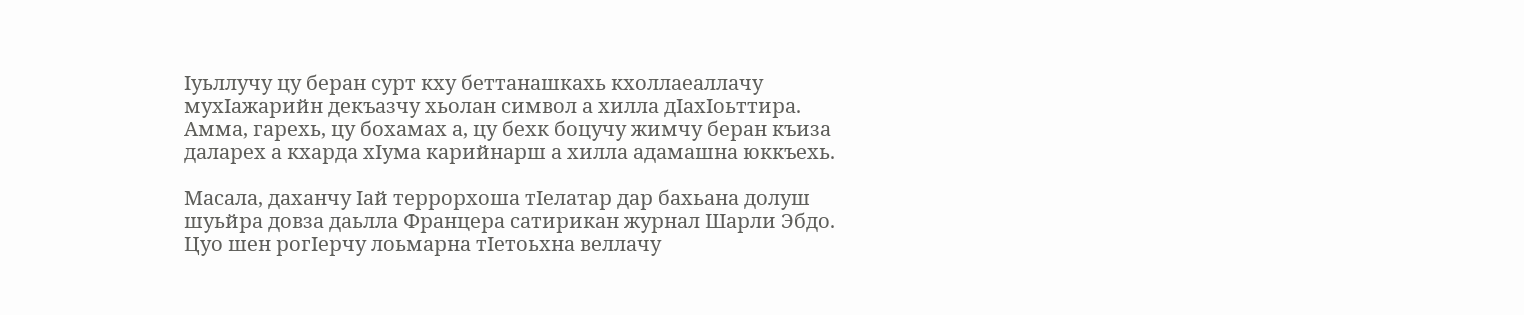Iуьллучу цу беран сурт кху беттанашкахь кхоллаеаллачу мухIажарийн декъазчу хьолан символ а хилла дIахIоьттира. Амма, гарехь, цу бохамах а, цу бехк боцучу жимчу беран къиза даларех а кхарда хIума карийнарш а хилла адамашна юккъехь.

Масала, даханчу Iай террорхоша тIелатар дар бахьана долуш шуьйра довза даьлла Францера сатирикан журнал Шарли Эбдо. Цуо шен рогIерчу лоьмарна тIетоьхна веллачу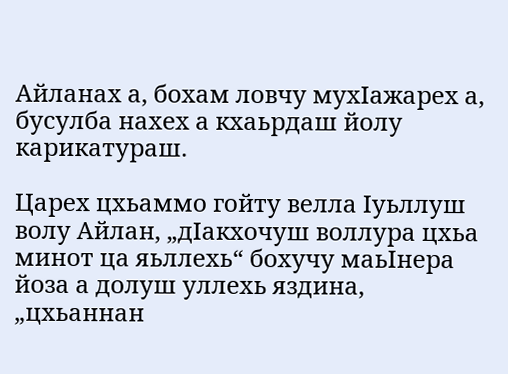Айланах а, бохам ловчу мухIажарех а, бусулба нахех а кхаьрдаш йолу карикатураш.

Царех цхьаммо гойту велла Iуьллуш волу Айлан, „дIакхочуш воллура цхьа минот ца яьллехь“ бохучу маьIнера йоза а долуш уллехь яздина, „цхьаннан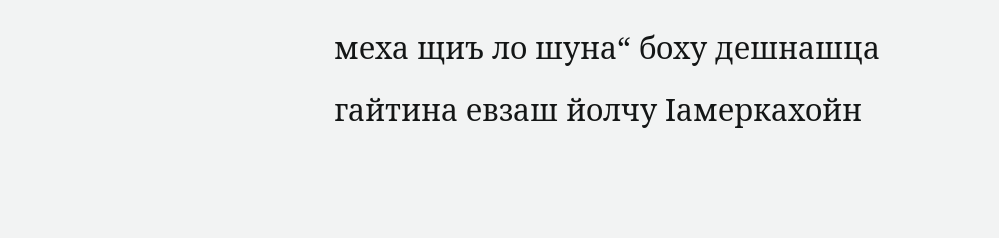меха щиъ ло шуна“ боху дешнашца гайтина евзаш йолчу Iамеркахойн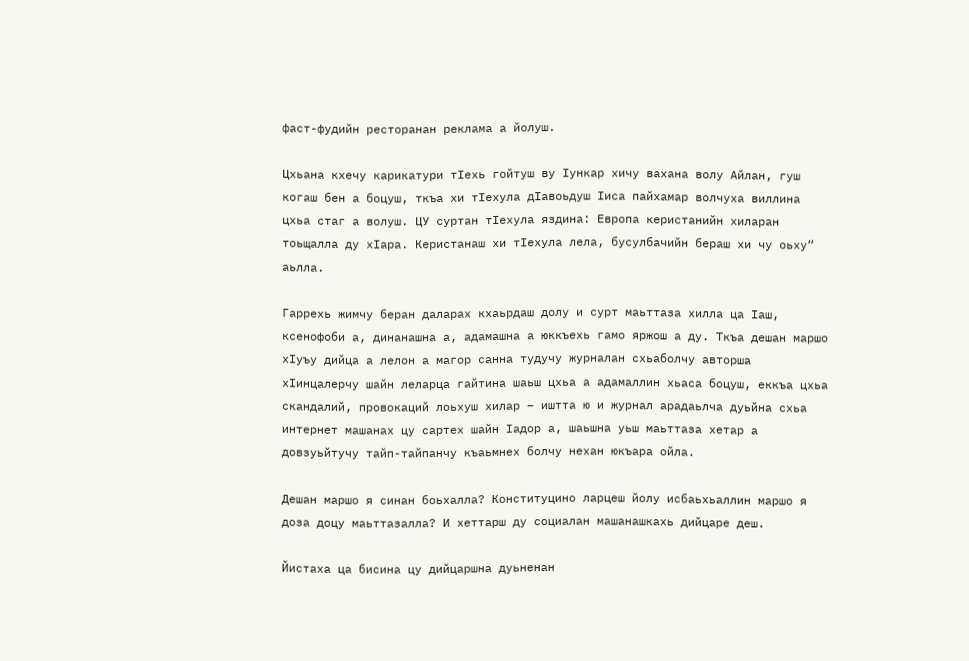фаст-фудийн ресторанан реклама а йолуш.

Цхьана кхечу карикатури тIехь гойтуш ву Iункар хичу вахана волу Айлан, гуш когаш бен а боцуш, ткъа хи тIехула дIавоьдуш Iиса пайхамар волчуха виллина цхьа стаг а волуш. ЦУ суртан тIехула яздина: Европа керистанийн хиларан тоьщалла ду хIара. Керистанаш хи тIехула лела, бусулбачийн бераш хи чу оьху“ аьлла.

Гаррехь жимчу беран даларах кхаьрдаш долу и сурт маьттаза хилла ца Iаш, ксенофоби а, динанашна а, адамашна а юккъехь гамо яржош а ду. Ткъа дешан маршо хIуъу дийца а лелон а магор санна тудучу журналан схьаболчу авторша хIинцалерчу шайн леларца гайтина шаьш цхьа а адамаллин хьаса боцуш, еккъа цхьа скандалий, провокаций лоьхуш хилар – иштта ю и журнал арадаьлча дуьйна схьа интернет машанах цу сартех шайн Iадор а, шаьшна уьш маьттаза хетар а довзуьйтучу тайп-тайпанчу къаьмнех болчу нехан юкъара ойла.

Дешан маршо я синан боьхалла? Конституцино ларцеш йолу исбаьхьаллин маршо я доза доцу маьттазалла? И хеттарш ду социалан машанашкахь дийцаре деш.

Йистаха ца бисина цу дийцаршна дуьненан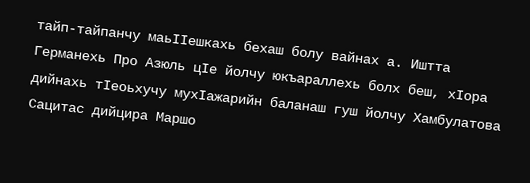тайп-тайпанчу маьIIешкахь бехаш болу вайнах а. Иштта Германехь Про Азюль цIе йолчу юкъараллехь болх беш, хIора дийнахь тIеоьхучу мухIажарийн баланаш гуш йолчу Хамбулатова Сацитас дийцира Маршо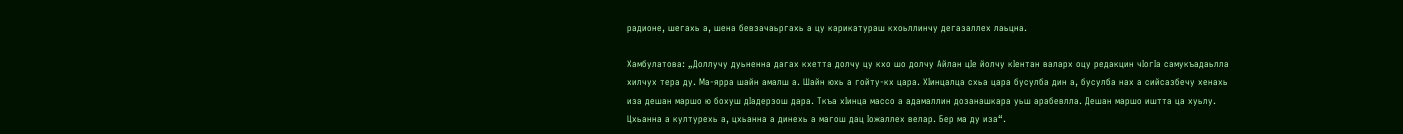радионе, шегахь а, шена бевзачаьргахь а цу карикатураш кхоьллинчу дегазаллех лаьцна.

Хамбулатова: „Доллучу дуьненна дагах кхетта долчу цу кхо шо долчу Айлан цIе йолчу кIентан валарх оцу редакцин чIогIа самукъадаьлла хилчух тера ду. Ма-ярра шайн амалш а. Шайн юхь а гойту-кх цара. ХIинцалца схьа цара бусулба дин а, бусулба нах а сийсазбечу хенахь иза дешан маршо ю бохуш дIадерзош дара. Ткъа хIинца массо а адамаллин дозанашкара уьш арабевлла. Дешан маршо иштта ца хуьлу. Цхьанна а културехь а, цхьанна а динехь а магош дац Iожаллех велар. Бер ма ду иза“.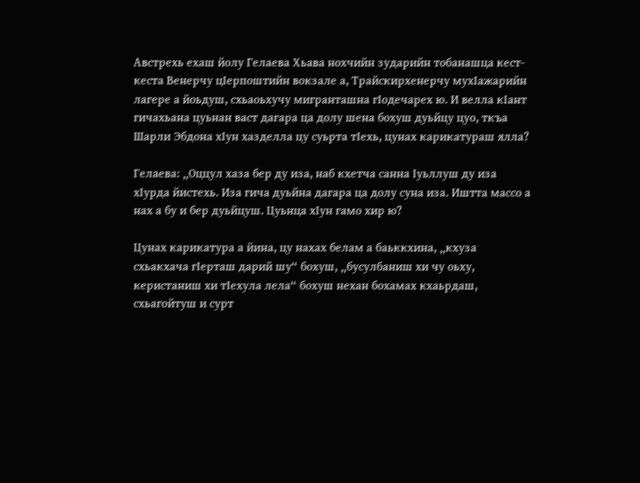Австрехь ехаш йолу Гелаева Хьава нохчийн зударийн тобанашца кест-кеста Венерчу цIерпоштийн вокзале а, Трайскирхенерчу мухIажарийн лагере а йоьдуш, схьаоьхучу мигранташна гIодечарех ю. И велла кIант гичахьана цуьнан васт дагара ца долу шена бохуш дуьйцу цуо, ткъа Шарли Эбдона хIун хазделла цу суьрта тIехь, цунах карикатураш ялла?

Гелаева: „Оццул хаза бер ду иза, наб кхетча санна Iуьллуш ду иза хIурда йистехь. Иза гича дуьйна дагара ца долу суна иза. Иштта массо а нах а бу и бер дуьйцуш. Цуьнца хIун гамо хир ю?

Цунах карикатура а йина, цу нахах белам а баьккхина, „кхуза схьакхача гIерташ дарий шу“ бохуш, „бусулбаниш хи чу оьху, керистаниш хи тIехула лела“ бохуш нехан бохамах кхаьрдаш, схьагойтуш и сурт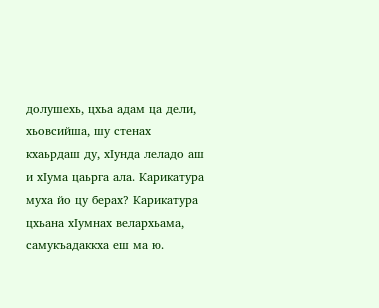долушехь, цхьа адам ца дели, хьовсийша, шу стенах кхаьрдаш ду, хIунда леладо аш и хIума цаьрга ала. Карикатура муха йо цу берах? Карикатура цхьана хIумнах велархьама, самукъадаккха еш ма ю.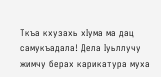Ткъа кхузахь хIума ма дац самукъадала! Дела Iуьллучу жимчу берах карикатура муха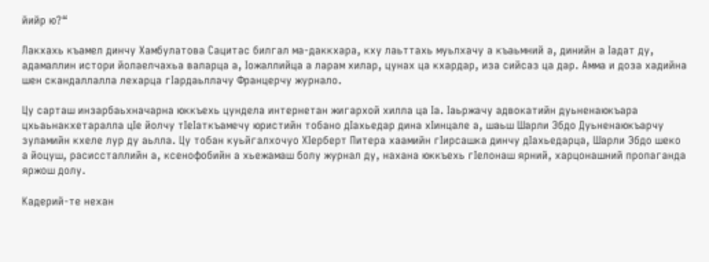йийр ю?“

Лакхахь къамел динчу Хамбулатова Сацитас билгал ма-даккхара, кху лаьттахь муьлхачу а къаьмний а, динийн а Iадат ду, адамаллин истори йолаелчахьа валарца а, Iожаллийца а ларам хилар, цунах ца кхардар, иза сийсаз ца дар. Амма и доза хадийна шен скандаллалла лехарца гIардаьллачу Францерчу журнало.

Цу сарташ инзарбаьхначарна юккъехь цундела интернетан жигархой хилла ца Iа. Iаьржачу адвокатийн дуьненаюкъара цхьаьнакхетаралла цIе йолчу тIеIаткъамечу юристийн тобано дIахьедар дина хIинцале а, шаьш Шарли Эбдо Дуьненаюкъарчу зуламийн кхеле лур ду аьлла. Цу тобан куьйгалхочуо ХIерберт Питера хаамийн гIирсашка динчу дIахьедарца, Шарли Эбдо шеко а йоцуш, расиссталлийн а, ксенофобийн а хьежамаш болу журнал ду, нахана юккъехь гIелонаш ярний, харцонашний пропаганда яржош долу.

Кадерий-те нехан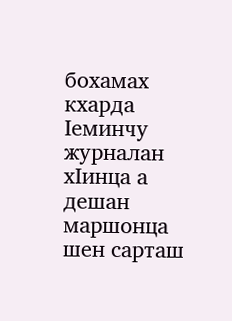бохамах кхарда Iеминчу журналан хIинца а дешан маршонца шен сарташ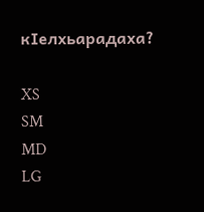кIелхьарадаха?

XS
SM
MD
LG